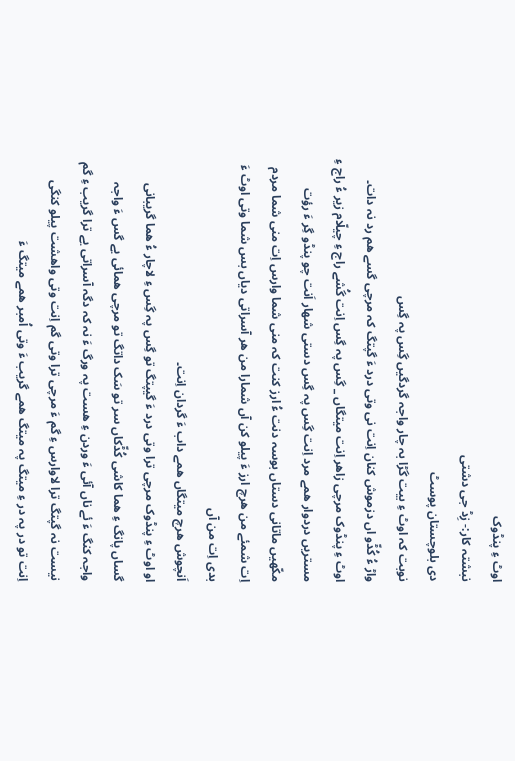اوٹ ءِ پنڈوک
نبشتہ کار:- زِڈ جی دشتی
دی بلوچستان پوسٹ
نوبت کہ اوٹ ءِ بیت گڑا بہ چار واجہ گردگیں گِس پہ گِس
واڑ ءُ کُڈّو اں دزموش کنان اِنت نی وتی درد ءَ گپتگ کہ مرچی گسے هم رد نہ دات۔
اوٹ ءِ پنڈوک مرچی زاهر اِنت میتگاں _ گِس پہ گِس اِنت گُشے راج ءِ چیلّام زیر ءُ راج ءِ مستریں دردوار همے مرد اِنت گِس پہ گِس دستی شهار اَنت چو پنڈو گِر ءَ رؤت مکّهیں ماتانی دستاں بوسہ دنت ءُ ارز کنت کہ منی شما وارس اِت منی شما مردم اِت شمئے من هرچ ارز ءَ پیلو کن آں شمارا من هر آسراتی دیاں بس شما وتی اوٹ ءَ بدی اِت من آں
اَنچوش هرچ میتگاں همے داب ءَ گردان اِنت۔
او اوٹ ءِ پنڈوک مرچی ترا وتی درد ءَ گیپتگ تو گِس پہ گِس ءِ لاچار ءُ هما گریبانی گساں پانگ ءِ هما کاشی کُڈّکاں سر تو سَک داتگ تو مرچی همائی یے گس ءَ واجہ واجہ کنگ ءَ ئے ناں آئی ءَ وردن ءِ هست پہ ورگ ءَ نہ کہ دگہ آسراتی یے ترا گریب ءِ گم نیست نہ گپتگ ترا لاوارس ءِ گم ءَ مرچی ترا وتی گم اِنت وتی واهشت پیلو کنگی اِنت تو در پہ در ءِ میتگ پہ میتگ همے گریب ءَ وتی اُمبر همے میتگ ءَ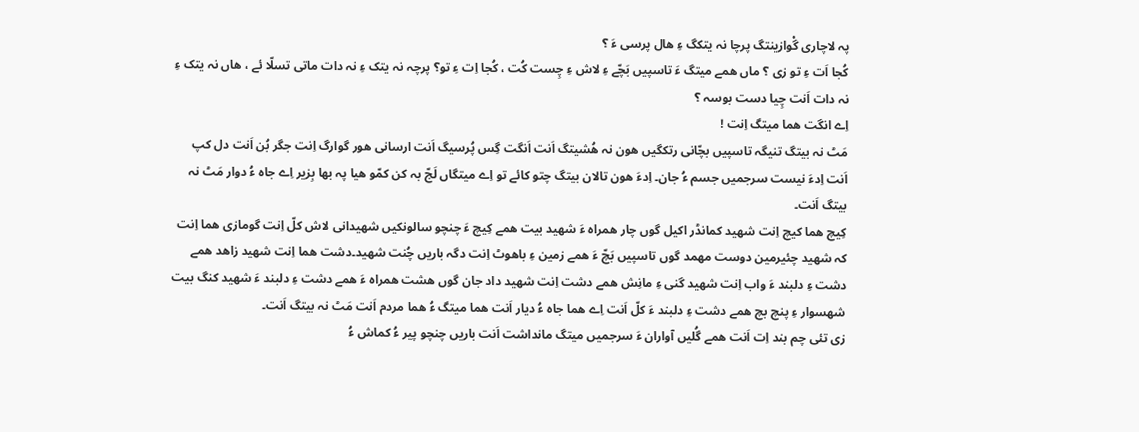پہ لاچاری گْوازینتگ پرچا نہ یتکگ ءِ هال پرسی ءَ ؟
کُجا اَت ءِ تو زی ؟ ماں همے میتگ ءَ تاسپیں بَچّے ءِ لاش ءِ چِست کُت ، کُجا اِت ءِ تو؟ پرچہ نہ یتک ءِ نہ دات ماتی تسلّا ئے ، هاں نہ یتک ءِ نہ دات اَنت چِیا دست بوسہ ؟
اِے انگت هما میتگ اِنت !
مَٹ نہ بیتگ تنیگہ تاسپیں بچّانی رتکگیں هون نہ هُشیتگ اَنت اَنگت گِس پُرسیگ اَنت ارسانی هور گوارگ اِنت جگر بُن اَنت دل کپ اَنت اِدءَ نیست سرجمیں جسم ءُ جان۔ اِدءَ هون تالان بیتگ چتو کائے تو اِے میتگاں لَجّ بہ کن کمّو هیا پہ بها بِزیر اِے جاه ءُ دوار مَٹ نہ بیتگ اَنت۔
کِیچ هما کیچ اِنت شهید کمانڈر اکیل گوں چار همراه ءَ شهید بیت همے کِیچ ءَ چنچو سالونکیں شهیدانی لاش کلّ اِنت گومازی هما اِنت کہ شهید چئیرمین دوست مهمد گوں تاسپیں بَچّ ءَ همے زمین ءِ باهوٹ اِنت دگہ باریں چُنت شهید۔دشت هما اِنت شهید زاهد همے دشت ءِ دلبند ءَ واب اِنت شهید گنی ءِ مانِش همے دشت اِنت شهید داد جان گوں هشت همراه ءَ همے دشت ءِ دلبند ءَ شهید کنگ بیت شهسوار ءِ پنچ بچ همے دشت ءِ دلبند ءَ کلّ اَنت اِے هما جاه ءُ دیار اَنت هما میتگ ءُ هما مردم اَنت مَٹ نہ بیتگ اَنت۔
زی تئی چم بند اِت اَنت همے گُلیں آواران ءَ سرجمیں میتگ مانداشت اَنت باریں چنچو پیر ءُ کماش ءُ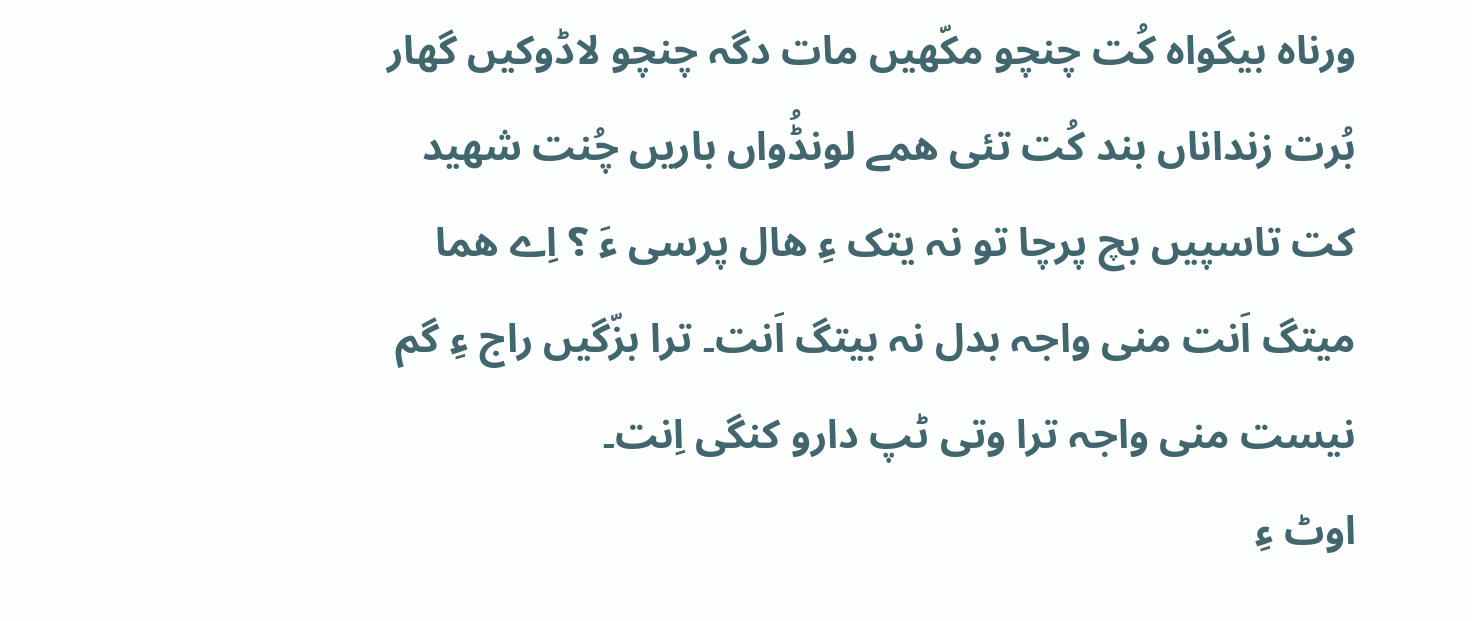ورناه بیگواه کُت چنچو مکّهیں مات دگہ چنچو لاڈوکیں گهار بُرت زنداناں بند کُت تئی همے لونڈُواں باریں چُنت شهید کت تاسپیں بچ پرچا تو نہ یتک ءِ هال پرسی ءَ ؟ اِے هما میتگ اَنت منی واجہ بدل نہ بیتگ اَنت۔ ترا بزّگیں راج ءِ گم نیست منی واجہ ترا وتی ٹپ دارو کنگی اِنت۔
اوٹ ءِ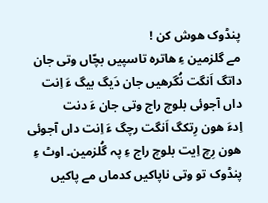پنڈوک هوش کن !
مے گلزمین ءِ ھاترہ تاسپیں بچّاں وتی جان داتگ اَنگت نُگرهیں جان دَیگ بیگ ءَ اِنت داں آجوئی بلوچ راج وتی جان ءَ دنت
اِدءَ هون رِتکگ اَنگت رچگ ءَ اِنت داں آجوئی هون رِچ اِیت بلوچ راج ءِ پہ گُلزمین۔ اوٹ ءِ پنڈوک تو وتی ناپاکیں کدماں مے پاکیں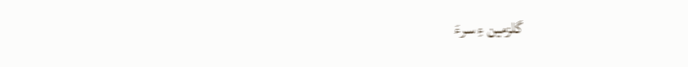گلزمین ءِ سرءَ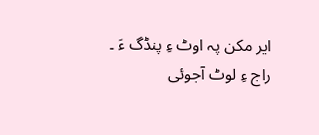ایر مکن پہ اوٹ ءِ پنڈگ ءَ ۔
راج ءِ لوٹ آجوئی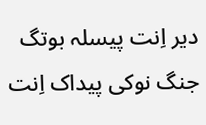دیر اِنت پیسلہ بوتگ
جنگ نوکی پیداک اِنت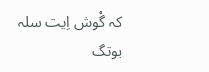کہ گْوش اِیت سلہ بوتگ